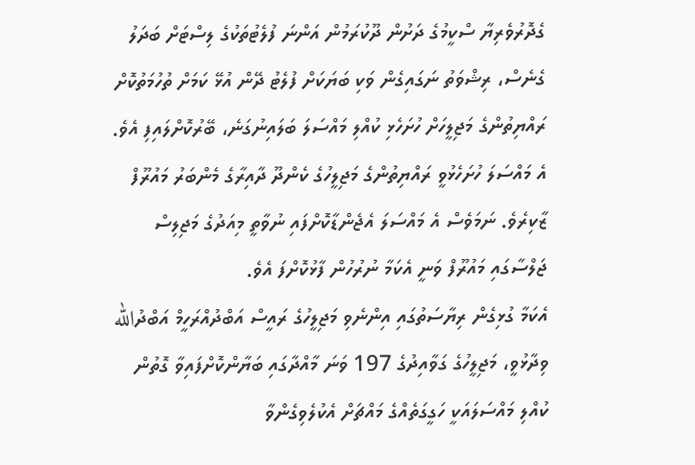ގެދޮރުވެރިޔާ ސްކީމުގެ ދަށުން ދޫކުރަމުން އަންނަ ފުލެޓުތަކުގެ ލިސްޓަށް ބަދަލު ގެނެސް، ރިޝްވަތު ނަގައިގެން ވަކި ބަޔަކަށް ފުލެޓު ދޭން އުޅޭ ކަމަށް ތުހުމަތުކޮށް ރައްޔިތުންގެ މަޖިލީހަށް ހުށަހެޅި ކުއްލި މައްސަލަ ބަލައިނުގަނެ، ބޭރުކޮށްލައިފި އެވެ.
އެ މައްސަލަ ހުށަހެޅުވީ ރައްޔިތުންގެ މަޖިލީހުގެ ކެންދޫ ދާއިރާގެ މެންބަރު މައުރޫފް ޒާކިރެވެ. ނަމަވެސް އެ މައްސަލަ އެޖެންޑާކޮށްފައި ނުވާތީ މިއަދުގެ މަޖިލިސް ޖަލްސާގައި މައުރޫފް ވަނީ އެކަމާ ނުރުހުން ފާޅުކޮށްފަ އެވެ.
އެކަމާ ގުޅިގެން ރިޔާސަތުގައި އިންނެވި މަޖިލީހުގެ ރައީސް އަބްދުއްރަހީމް އަބްދުالله ވިދާޅުވީ، މަޖިލީހުގެ ގަވާއިދުގެ 197 ވަނަ މާއްދާގައި ބަޔާންކޮށްފައިވާ ގޮތުން ކުއްލި މައްސަލައަކީ ހަގީގަތެއްގެ މައްޗަށް އެކުލެވިގެންވާ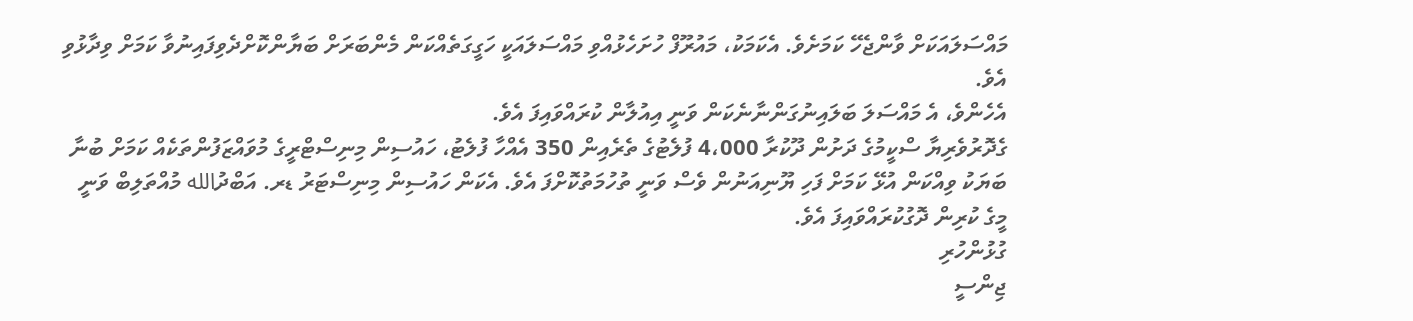މައްސަލައަކަށް ވާންޖެހޭ ކަމަށެވެ. އެކަމަކު، މައުރޫފް ހުށަހެޅުއްވި މައްސަލައަކީ ހަގީގަތެއްކަން މެންބަރަށް ބަޔާންކޮށްދެވިފައިނުވާ ކަމަށް ވިދާޅުވި އެވެ.
އެހެންވެ، އެ މައްސަލަ ބަލައިނުގަންނާނެކަން ވަނީ އިއުލާން ކުރައްވައިފަ އެވެ.
ގެދޮރުވެރިޔާ ސްކީމުގެ ދަށުން ދޫކުރާ 4،000 ފުލެޓުގެ ތެރެއިން 350 އެއްހާ ފުލެޓު، ހައުސިން މިނިސްޓްރީގެ މުވައްޒަފުންތަކެއް ކަމަށް ބުނާ ބަޔަކު ވިއްކަން އުޅޭ ކަމަށް ފަހި ޔޫނިއަނުން ވެސް ވަނީ ތުހުމަތުކޮށްފަ އެވެ. އެކަން ހައުސިން މިނިސްޓަރު ޑރ. އަބްދުالله މުއްތަލިބް ވަނީ މީގެ ކުރިން ދޮގުކުރައްވައިފަ އެވެ.
ގުޅުންހުރި
ޖިންސީ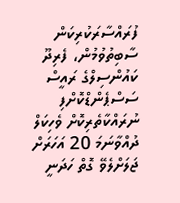ފުރައްސާރަކުރިކަން ސާބިތުވުމުން، ފެރިދޫ ކައުންސިލްގެ ރައީސް ސަސްޕެންޑްކޮށްފި
ނުރައްކާތެރިކޮށް ވެހިކަލް ދުއްވާނަމަ 20 އަހަރަށް ޖަލަށްލެވޭ ގޮތް ހަދަނީ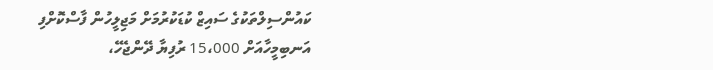ކައުންސިލްތަކުގެ ސައިޒް ކުޑަކުރުމަށް މަޖިލީހުން ފާސްކޮށްފި
އަނބިމީހާއަށް 15،000 ރުފިޔާ ދޭންޖެހޭ،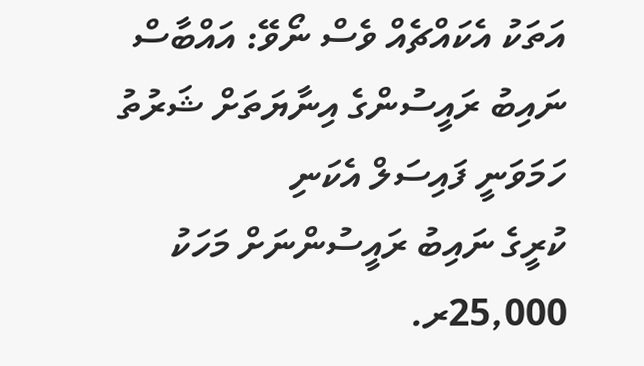އަތަކު އެކައްޗެއް ވެސް ނޯވޭ: އައްބާސް
ނައިބު ރައީސުންގެ އިނާޔަތަށް ޝަރުތު ހަމަވަނީ ފައިސަލް އެކަނި
ކުރީގެ ނައިބު ރައީސުންނަށް މަހަކު 25,000ރ.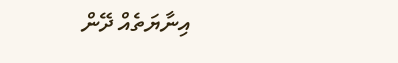އިނާޔަތެއް ދޭން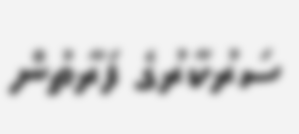ސަރުކާރުގެ ފަރާތުން